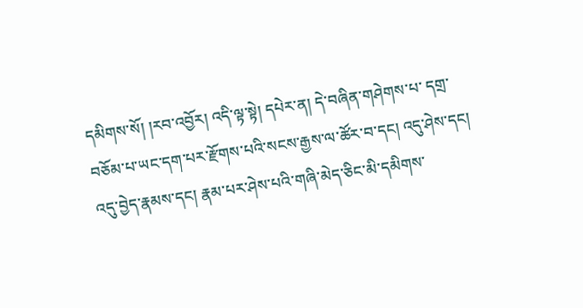དམིགས་སོ། །རབ་འབྱོར། འདི་ལྟ་སྟེ། དཔེར་ན། དེ་བཞིན་གཤེགས་པ་ དགྲ་བཅོམ་པ་ཡང་དག་པར་རྫོགས་པའི་སངས་རྒྱས་ལ་ཚོར་བ་དང། འདུ་ཤེས་དང། འདུ་བྱེད་རྣམས་དང། རྣམ་པར་ཤེས་པའི་གཞི་མེད་ཅིང་མི་དམིགས་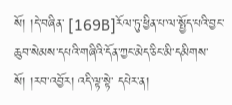སོ། །དེ་བཞིན་ [169B]རོལ་ཏུ་ཕྱིན་པ་ལ་སྤྱོད་པའི་བྱང་ཆུབ་སེམས་དཔའི་གཞིའི་དོན་ཀྱང་མེད་ཅིང་མི་དམིགས་སོ། །རབ་འབྱོར། འདི་ལྟ་སྟེ་ དཔེར་ན།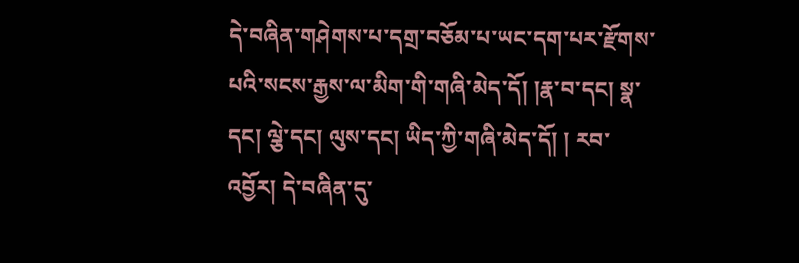དེ་བཞིན་གཤེགས་པ་དགྲ་བཅོམ་པ་ཡང་དག་པར་རྫོགས་པའི་སངས་རྒྱས་ལ་མིག་གི་གཞི་མེད་དོ། །རྣ་བ་དང། སྣ་དང། ལྕེ་དང། ལུས་དང། ཡིད་ཀྱི་གཞི་མེད་དོ། ། རབ་འབྱོར། དེ་བཞིན་དུ་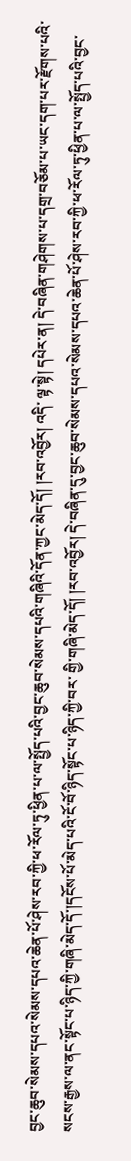བྱང་ཆུབ་སེམས་དཔའ་སེམས་དཔའ་ཆེན་པོ་ཤེས་རབ་ཀྱི་ཕ་རོལ་ཏུ་ཕྱིན་པ་ལ་སྤྱོད་པའི་བྱང་ཆུབ་སེམས་དཔའི་གཞིའི་དོན་ཀྱང་མེད་དོ། །རབ་འབྱོར། འདི་ ལྟ་སྟེ། དཔེར་ན། དེ་བཞིན་གཤེགས་པ་དགྲ་བཅོམ་པ་ཡང་དག་པར་རྫོགས་པའི་སངས་རྒྱས་ལ་ནང་སྟོང་པ་ཉིད་ཀྱི་གཞི་མེད་དོ་།དངོས་པོ་མེད་པའི་ངོ་བོ་ཉིད་སྟོང་པ་ཉིད་ཀྱི་བར་ གྱི་གཞི་མེད་དོ། །རབ་འབྱོར། དེ་བཞིན་དུ་བྱང་ཆུབ་སེམས་དཔའ་སེམས་དཔའ་ཆེན་པོ་ཤེས་རབ་ཀྱི་ཕ་རོལ་ཏུ་ཕྱིན་པ་ལ་སྤྱོད་པའི་བྱང་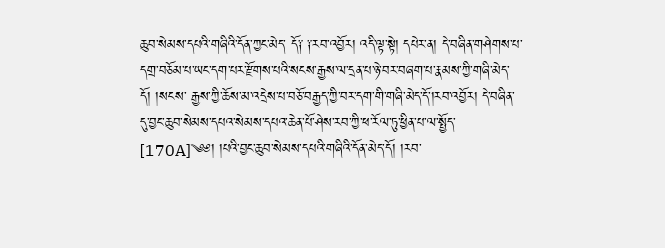ཆུབ་སེམས་དཔའི་གཞིའི་དོན་ཀྱང་མེད་ དོ༑ ༑རབ་འབྱོར། འདི་ལྟ་སྟེ། དཔེར་ན། དེ་བཞིན་གཤེགས་པ་དགྲ་བཅོམ་པ་ཡང་དག་པར་རྫོགས་པའི་སངས་རྒྱས་ལ་དྲན་པ་ཉེ་བར་བཞག་པ་རྣམས་ཀྱི་གཞི་མེད་དོ། །སངས་ རྒྱས་ཀྱི་ཆོས་མ་འདྲེས་པ་བཅོ་བརྒྱད་ཀྱི་བར་དག་གི་གཞི་མེད་དོ་།རབ་འབྱོར། དེ་བཞིན་དུ་བྱང་ཆུབ་སེམས་དཔའ་སེམས་དཔའ་ཆེན་པོ་ཤེས་རབ་ཀྱི་ཕ་རོལ་ཏུ་ཕྱིན་པ་ལ་སྤྱོད་ [170A]༄༅། །པའི་བྱང་ཆུབ་སེམས་དཔའི་གཞིའི་དོན་མེད་དོ། །རབ་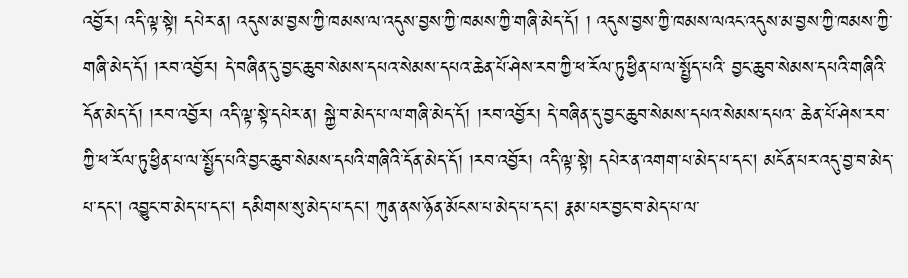འབྱོར། འདི་ལྟ་སྟེ། དཔེར་ན། འདུས་མ་བྱས་ཀྱི་ཁམས་ལ་འདུས་བྱས་ཀྱི་ཁམས་ཀྱི་གཞི་མེད་དོ། ། འདུས་བྱས་ཀྱི་ཁམས་ལའང་འདུས་མ་བྱས་ཀྱི་ཁམས་ཀྱི་གཞི་མེད་དོ། །རབ་འབྱོར། དེ་བཞིན་དུ་བྱང་ཆུབ་སེམས་དཔའ་སེམས་དཔའ་ཆེན་པོ་ཤེས་རབ་ཀྱི་ཕ་རོལ་ཏུ་ཕྱིན་པ་ལ་སྤྱོད་པའི་ བྱང་ཆུབ་སེམས་དཔའི་གཞིའི་དོན་མེད་དོ། །རབ་འབྱོར། འདི་ལྟ་སྟེ་དཔེར་ན། སྐྱེ་བ་མེད་པ་ལ་གཞི་མེད་དོ། །རབ་འབྱོར། དེ་བཞིན་དུ་བྱང་ཆུབ་སེམས་དཔའ་སེམས་དཔའ་ ཆེན་པོ་ཤེས་རབ་ཀྱི་ཕ་རོལ་ཏུ་ཕྱིན་པ་ལ་སྤྱོད་པའི་བྱང་ཆུབ་སེམས་དཔའི་གཞིའི་དོན་མེད་དོ། །རབ་འབྱོར། འདི་ལྟ་སྟེ། དཔེར་ན་འགག་པ་མེད་པ་དང། མངོན་པར་འདུ་བྱ་བ་མེད་ པ་དང། འབྱུང་བ་མེད་པ་དང། དམིགས་སུ་མེད་པ་དང། ཀུན་ནས་ཉོན་མོངས་པ་མེད་པ་དང། རྣམ་པར་བྱང་བ་མེད་པ་ལ་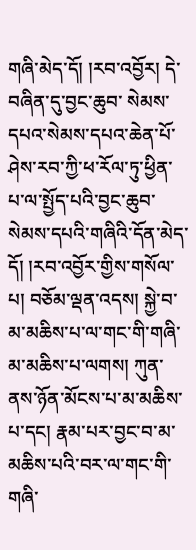གཞི་མེད་དོ། །རབ་འབྱོར། དེ་བཞིན་དུ་བྱང་ཆུབ་ སེམས་དཔའ་སེམས་དཔའ་ཆེན་པོ་ཤེས་རབ་ཀྱི་ཕ་རོལ་ཏུ་ཕྱིན་པ་ལ་སྤྱོད་པའི་བྱང་ཆུབ་སེམས་དཔའི་གཞིའི་དོན་མེད་དོ། །རབ་འབྱོར་གྱིས་གསོལ་པ། བཅོམ་ལྡན་འདས། སྐྱེ་བ་ མ་མཆིས་པ་ལ་གང་གི་གཞི་མ་མཆིས་པ་ལགས། ཀུན་ནས་ཉོན་མོངས་པ་མ་མཆིས་པ་དང། རྣམ་པར་བྱང་བ་མ་མཆིས་པའི་བར་ལ་གང་གི་གཞི་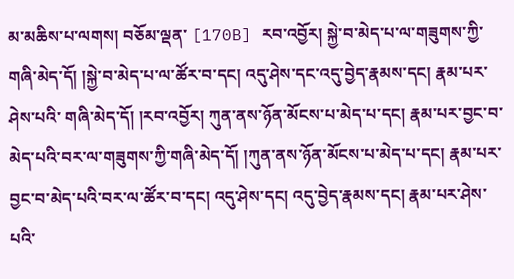མ་མཆིས་པ་ལགས། བཅོམ་ལྡན་ [170B] རབ་འབྱོར། སྐྱེ་བ་མེད་པ་ལ་གཟུགས་ཀྱི་གཞི་མེད་དོ། །སྐྱེ་བ་མེད་པ་ལ་ཚོར་བ་དང། འདུ་ཤེས་དང་འདུ་བྱེད་རྣམས་དང། རྣམ་པར་ཤེས་པའི་ གཞི་མེད་དོ། །རབ་འབྱོར། ཀུན་ནས་ཉོན་མོངས་པ་མེད་པ་དང། རྣམ་པར་བྱང་བ་མེད་པའི་བར་ལ་གཟུགས་ཀྱི་གཞི་མེད་དོ། །ཀུན་ནས་ཉོན་མོངས་པ་མེད་པ་དང། རྣམ་པར་ བྱང་བ་མེད་པའི་བར་ལ་ཚོར་བ་དང། འདུ་ཤེས་དང། འདུ་བྱེད་རྣམས་དང། རྣམ་པར་ཤེས་པའི་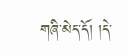གཞི་མེད་དོ། །དེ་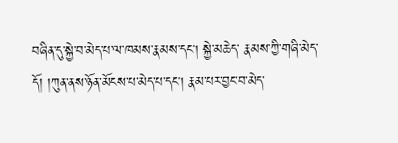བཞིན་དུ་སྐྱེ་བ་མེད་པ་ལ་ཁམས་རྣམས་དང། སྐྱེ་མཆེད་ རྣམས་ཀྱི་གཞི་མེད་དོ། །ཀུན་ནས་ཉོན་མོངས་པ་མེད་པ་དང། རྣམ་པར་བྱང་བ་མེད་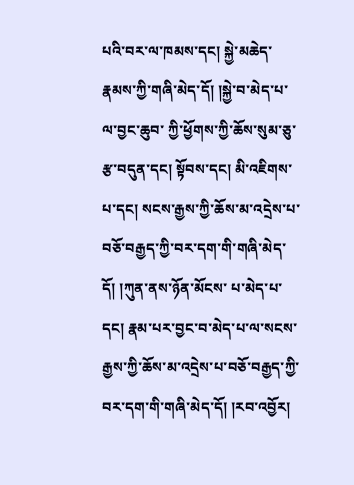པའི་བར་ལ་ཁམས་དང། སྐྱེ་མཆེད་རྣམས་ཀྱི་གཞི་མེད་དོ། །སྐྱེ་བ་མེད་པ་ལ་བྱང་ཆུབ་ ཀྱི་ཕྱོགས་ཀྱི་ཆོས་སུམ་ཅུ་རྩ་བདུན་དང། སྟོབས་དང། མི་འཇིགས་པ་དང། སངས་རྒྱས་ཀྱི་ཆོས་མ་འདྲེས་པ་བཅོ་བརྒྱད་ཀྱི་བར་དག་གི་གཞི་མེད་དོ། །ཀུན་ནས་ཉོན་མོངས་ པ་མེད་པ་དང། རྣམ་པར་བྱང་བ་མེད་པ་ལ་སངས་རྒྱས་ཀྱི་ཆོས་མ་འདྲེས་པ་བཅོ་བརྒྱད་ཀྱི་བར་དག་གི་གཞི་མེད་དོ། །རབ་འབྱོར།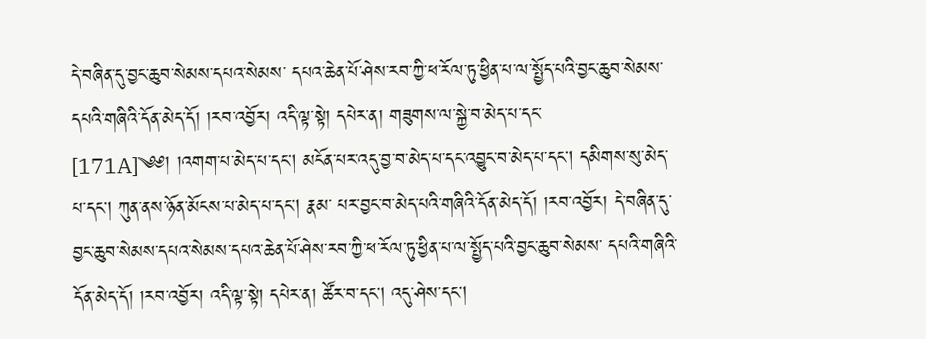དེ་བཞིན་དུ་བྱང་ཆུབ་སེམས་དཔའ་སེམས་ དཔའ་ཆེན་པོ་ཤེས་རབ་ཀྱི་ཕ་རོལ་ཏུ་ཕྱིན་པ་ལ་སྤྱོད་པའི་བྱང་ཆུབ་སེམས་དཔའི་གཞིའི་དོན་མེད་དོ། །རབ་འབྱོར། འདི་ལྟ་སྟེ། དཔེར་ན། གཟུགས་ལ་སྐྱེ་བ་མེད་པ་དང་ [171A]༄༅། །འགག་པ་མེད་པ་དང། མངོན་པར་འདུ་བྱ་བ་མེད་པ་དང་འབྱུང་བ་མེད་པ་དང། དམིགས་སུ་མེད་པ་དང། ཀུན་ནས་ཉོན་མོངས་པ་མེད་པ་དང། རྣམ་ པར་བྱང་བ་མེད་པའི་གཞིའི་དོན་མེད་དོ། །རབ་འབྱོར། དེ་བཞིན་དུ་བྱང་ཆུབ་སེམས་དཔའ་སེམས་དཔའ་ཆེན་པོ་ཤེས་རབ་ཀྱི་ཕ་རོལ་ཏུ་ཕྱིན་པ་ལ་སྤྱོད་པའི་བྱང་ཆུབ་སེམས་ དཔའི་གཞིའི་དོན་མེད་དོ། །རབ་འབྱོར། འདི་ལྟ་སྟེ། དཔེར་ན། ཚོར་བ་དང། འདུ་ཤེས་དང།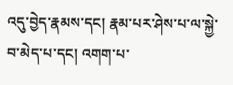འདུ་བྱེད་རྣམས་དང། རྣམ་པར་ཤེས་པ་ལ་སྐྱེ་བ་མེད་པ་དང། འགག་པ་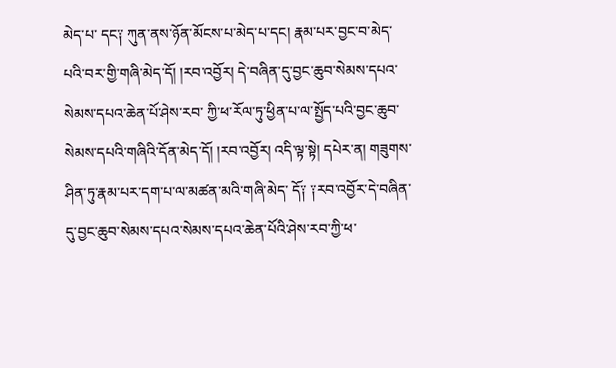མེད་པ་ དང༑ ཀུན་ནས་ཉོན་མོངས་པ་མེད་པ་དང། རྣམ་པར་བྱང་བ་མེད་པའི་བར་གྱི་གཞི་མེད་དོ། །རབ་འབྱོར། དེ་བཞིན་དུ་བྱང་ཆུབ་སེམས་དཔའ་སེམས་དཔའ་ཆེན་པོ་ཤེས་རབ་ ཀྱི་ཕ་རོལ་ཏུ་ཕྱིན་པ་ལ་སྤྱོད་པའི་བྱང་ཆུབ་སེམས་དཔའི་གཞིའི་དོན་མེད་དོ། །རབ་འབྱོར། འདི་ལྟ་སྟེ། དཔེར་ན། གཟུགས་ཤིན་ཏུ་རྣམ་པར་དག་པ་ལ་མཚན་མའི་གཞི་མེད་ དོ༑ ༑རབ་འབྱོར་དེ་བཞིན་དུ་བྱང་ཆུབ་སེམས་དཔའ་སེམས་དཔའ་ཆེན་པོའི་ཤེས་རབ་ཀྱི་ཕ་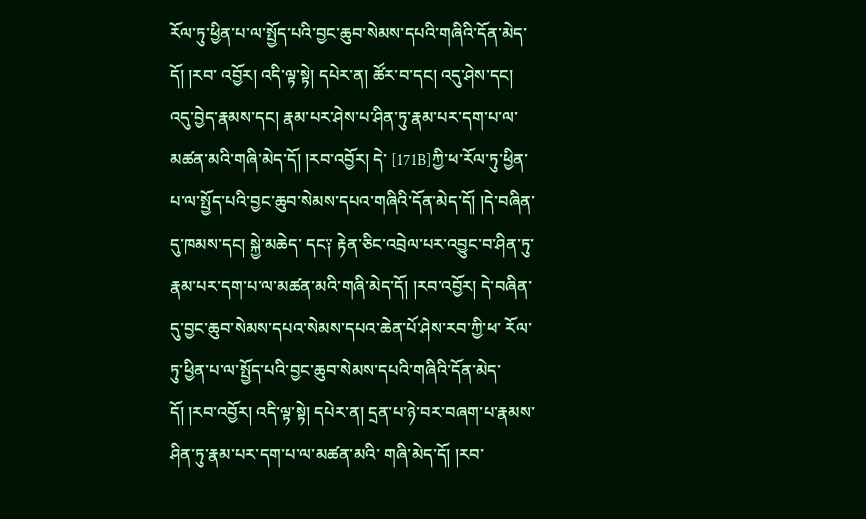རོལ་ཏུ་ཕྱིན་པ་ལ་སྤྱོད་པའི་བྱང་ཆུབ་སེམས་དཔའི་གཞིའི་དོན་མེད་དོ། །རབ་ འབྱོར། འདི་ལྟ་སྟེ། དཔེར་ན། ཚོར་བ་དང། འདུ་ཤེས་དང། འདུ་བྱེད་རྣམས་དང། རྣམ་པར་ཤེས་པ་ཤིན་ཏུ་རྣམ་པར་དག་པ་ལ་མཚན་མའི་གཞི་མེད་དོ། །རབ་འབྱོར། དེ་ [171B]ཀྱི་ཕ་རོལ་ཏུ་ཕྱིན་པ་ལ་སྤྱོད་པའི་བྱང་ཆུབ་སེམས་དཔའ་གཞིའི་དོན་མེད་དོ། །དེ་བཞིན་དུ་ཁམས་དང། སྐྱེ་མཆེད་ དང༑ རྟེན་ཅིང་འབྲེལ་པར་འབྱུང་བ་ཤིན་ཏུ་རྣམ་པར་དག་པ་ལ་མཚན་མའི་གཞི་མེད་དོ། །རབ་འབྱོར། དེ་བཞིན་དུ་བྱང་ཆུབ་སེམས་དཔའ་སེམས་དཔའ་ཆེན་པོ་ཤེས་རབ་ཀྱི་ཕ་ རོལ་ཏུ་ཕྱིན་པ་ལ་སྤྱོད་པའི་བྱང་ཆུབ་སེམས་དཔའི་གཞིའི་དོན་མེད་དོ། །རབ་འབྱོར། འདི་ལྟ་སྟེ། དཔེར་ན། དྲན་པ་ཉེ་བར་བཞག་པ་རྣམས་ཤིན་ཏུ་རྣམ་པར་དག་པ་ལ་མཚན་མའི་ གཞི་མེད་དོ། །རབ་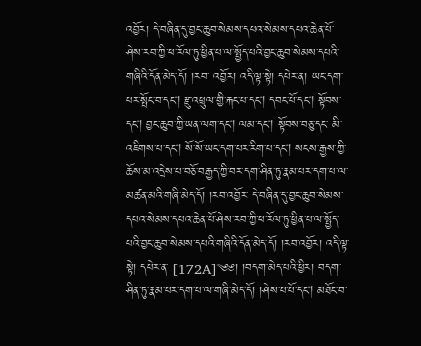འབྱོར། དེ་བཞིན་དུ་བྱང་ཆུབ་སེམས་དཔའ་སེམས་དཔའ་ཆེན་པོ་ཤེས་རབ་ཀྱི་ཕ་རོལ་ཏུ་ཕྱིན་པ་ལ་སྤྱོད་པའི་བྱང་ཆུབ་སེམས་དཔའི་གཞིའི་དོན་མེད་དོ། །རབ་ འབྱོར། འདི་ལྟ་སྟེ། དཔེར་ན། ཡང་དག་པར་སྤོང་བ་དང། རྫུ་འཕྲུལ་གྱི་རྐང་པ་དང། དབང་པོ་དང། སྟོབས་དང། བྱང་ཆུབ་ཀྱི་ཡན་ལག་དང། ལམ་དང། སྟོབས་བཅུ་དང་ མི་འཇིགས་པ་དང། སོ་སོ་ཡང་དག་པར་རིག་པ་དང། སངས་རྒྱས་ཀྱི་ཆོས་མ་འདྲེས་པ་བཅོ་བརྒྱད་ཀྱི་བར་དག་ཤིན་ཏུ་རྣམ་པར་དག་པ་ལ་མཚན་མའི་གཞི་མེད་དོ། །རབ་འབྱོར་ དེ་བཞིན་དུ་བྱང་ཆུབ་སེམས་དཔའ་སེམས་དཔའ་ཆེན་པོ་ཤེས་རབ་ཀྱི་ཕ་རོལ་ཏུ་ཕྱིན་པ་ལ་སྤྱོད་པའི་བྱང་ཆུབ་སེམས་དཔའི་གཞིའི་དོན་མེད་དོ། །རབ་འབྱོར། འདི་ལྟ་སྟེ། དཔེར་ན་ [172A]༄༅། །བདག་མེད་པའི་ཕྱིར། བདག་ཤིན་ཏུ་རྣམ་པར་དག་པ་ལ་གཞི་མེད་དོ། །ཤེས་པ་པོ་དང། མཐོང་བ་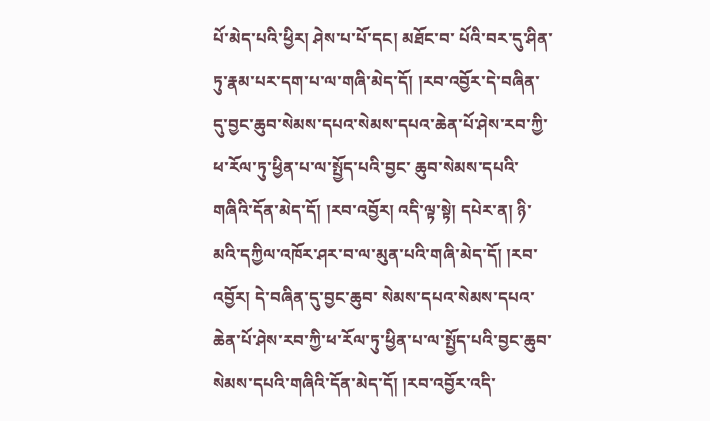པོ་མེད་པའི་ཕྱིར། ཤེས་པ་པོ་དང། མཐོང་བ་ པོའི་བར་དུ་ཤིན་ཏུ་རྣམ་པར་དག་པ་ལ་གཞི་མེད་དོ། །རབ་འབྱོར་དེ་བཞིན་དུ་བྱང་ཆུབ་སེམས་དཔའ་སེམས་དཔའ་ཆེན་པོ་ཤེས་རབ་ཀྱི་ཕ་རོལ་ཏུ་ཕྱིན་པ་ལ་སྤྱོད་པའི་བྱང་ ཆུབ་སེམས་དཔའི་གཞིའི་དོན་མེད་དོ། །རབ་འབྱོར། འདི་ལྟ་སྟེ། དཔེར་ན། ཉི་མའི་དཀྱིལ་འཁོར་ཤར་བ་ལ་མུན་པའི་གཞི་མེད་དོ། །རབ་འབྱོར། དེ་བཞིན་དུ་བྱང་ཆུབ་ སེམས་དཔའ་སེམས་དཔའ་ཆེན་པོ་ཤེས་རབ་ཀྱི་ཕ་རོལ་ཏུ་ཕྱིན་པ་ལ་སྤྱོད་པའི་བྱང་ཆུབ་སེམས་དཔའི་གཞིའི་དོན་མེད་དོ། །རབ་འབྱོར་འདི་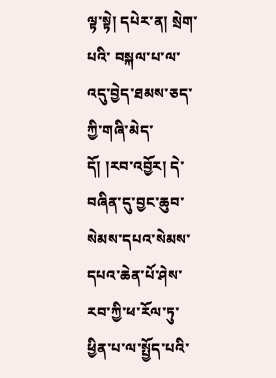ལྟ་སྟེ། དཔེར་ན། སྲེག་པའི་ བསྐལ་པ་ལ་འདུ་བྱེད་ཐམས་ཅད་ཀྱི་གཞི་མེད་དོ། །རབ་འབྱོར། དེ་བཞིན་དུ་བྱང་ཆུབ་སེམས་དཔའ་སེམས་དཔའ་ཆེན་པོ་ཤེས་རབ་ཀྱི་ཕ་རོལ་ཏུ་ཕྱིན་པ་ལ་སྤྱོད་པའི་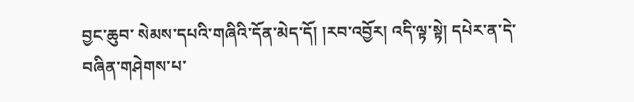བྱང་ཆུབ་ སེམས་དཔའི་གཞིའི་དོན་མེད་དོ། །རབ་འབྱོར། འདི་ལྟ་སྟེ། དཔེར་ན་དེ་བཞིན་གཤེགས་པ་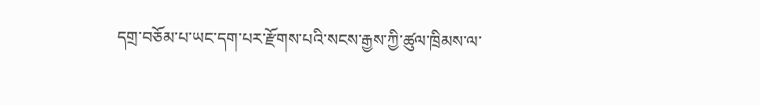དགྲ་བཅོམ་པ་ཡང་དག་པར་རྫོགས་པའི་སངས་རྒྱས་ཀྱི་ཚུལ་ཁྲིམས་ལ་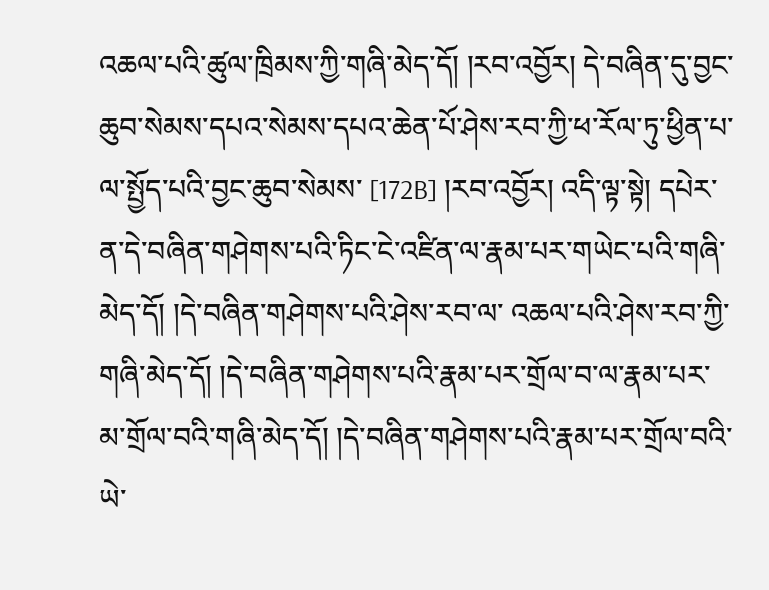འཆལ་པའི་ཚུལ་ཁྲིམས་ཀྱི་གཞི་མེད་དོ། །རབ་འབྱོར། དེ་བཞིན་དུ་བྱང་ཆུབ་སེམས་དཔའ་སེམས་དཔའ་ཆེན་པོ་ཤེས་རབ་ཀྱི་ཕ་རོལ་ཏུ་ཕྱིན་པ་ལ་སྤྱོད་པའི་བྱང་ཆུབ་སེམས་ [172B] །རབ་འབྱོར། འདི་ལྟ་སྟེ། དཔེར་ན་དེ་བཞིན་གཤེགས་པའི་ཏིང་ངེ་འཛིན་ལ་རྣམ་པར་གཡེང་པའི་གཞི་མེད་དོ། །དེ་བཞིན་གཤེགས་པའི་ཤེས་རབ་ལ་ འཆལ་པའི་ཤེས་རབ་ཀྱི་གཞི་མེད་དོ། །དེ་བཞིན་གཤེགས་པའི་རྣམ་པར་གྲོལ་བ་ལ་རྣམ་པར་མ་གྲོལ་བའི་གཞི་མེད་དོ། །དེ་བཞིན་གཤེགས་པའི་རྣམ་པར་གྲོལ་བའི་ཡེ་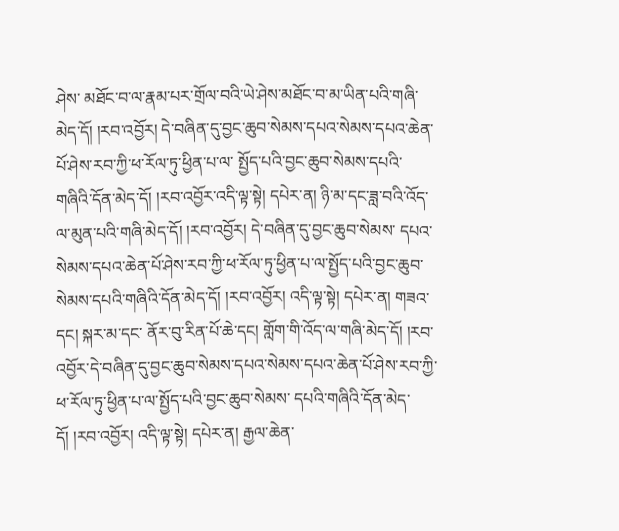ཤེས་ མཐོང་བ་ལ་རྣམ་པར་གྲོལ་བའི་ཡེ་ཤེས་མཐོང་བ་མ་ཡིན་པའི་གཞི་མེད་དོ། །རབ་འབྱོར། དེ་བཞིན་དུ་བྱང་ཆུབ་སེམས་དཔའ་སེམས་དཔའ་ཆེན་པོ་ཤེས་རབ་ཀྱི་ཕ་རོལ་ཏུ་ཕྱིན་པ་ལ་ སྤྱོད་པའི་བྱང་ཆུབ་སེམས་དཔའི་གཞིའི་དོན་མེད་དོ། །རབ་འབྱོར་འདི་ལྟ་སྟེ། དཔེར་ན། ཉི་མ་དང་ཟླ་བའི་འོད་ལ་མུན་པའི་གཞི་མེད་དོ། །རབ་འབྱོར། དེ་བཞིན་དུ་བྱང་ཆུབ་སེམས་ དཔའ་སེམས་དཔའ་ཆེན་པོ་ཤེས་རབ་ཀྱི་ཕ་རོལ་ཏུ་ཕྱིན་པ་ལ་སྤྱོད་པའི་བྱང་ཆུབ་སེམས་དཔའི་གཞིའི་དོན་མེད་དོ། །རབ་འབྱོར། འདི་ལྟ་སྟེ། དཔེར་ན། གཟའ་དང། སྐར་མ་དང་ ནོར་བུ་རིན་པོ་ཆེ་དང། གློག་གི་འོད་ལ་གཞི་མེད་དོ། །རབ་འབྱོར་དེ་བཞིན་དུ་བྱང་ཆུབ་སེམས་དཔའ་སེམས་དཔའ་ཆེན་པོ་ཤེས་རབ་ཀྱི་ཕ་རོལ་ཏུ་ཕྱིན་པ་ལ་སྤྱོད་པའི་བྱང་ཆུབ་སེམས་ དཔའི་གཞིའི་དོན་མེད་དོ། །རབ་འབྱོར། འདི་ལྟ་སྟེ། དཔེར་ན། རྒྱལ་ཆེན་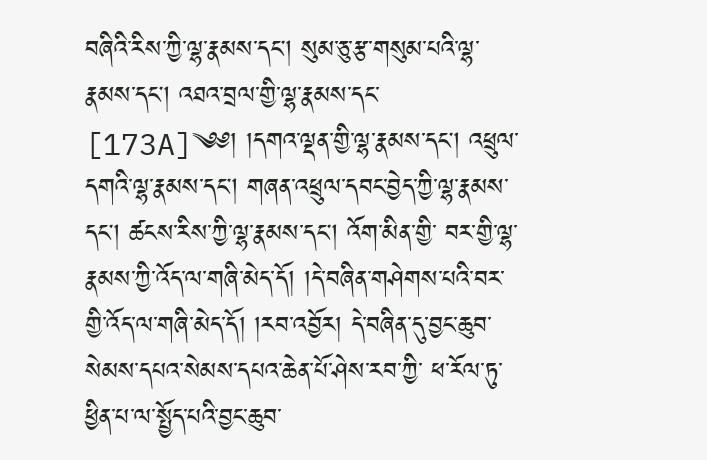བཞིའི་རིས་ཀྱི་ལྷ་རྣམས་དང། སུམ་ཅུ་རྩ་གསུམ་པའི་ལྷ་རྣམས་དང། འཐའ་བྲལ་གྱི་ལྷ་རྣམས་དང་ [173A]༄༅། །དགའ་ལྡན་གྱི་ལྷ་རྣམས་དང། འཕྲུལ་དགའི་ལྷ་རྣམས་དང། གཞན་འཕྲུལ་དབང་བྱེད་ཀྱི་ལྷ་རྣམས་དང། ཚངས་རིས་ཀྱི་ལྷ་རྣམས་དང། འོག་མིན་གྱི་ བར་གྱི་ལྷ་རྣམས་ཀྱི་འོད་ལ་གཞི་མེད་དོ། །དེ་བཞིན་གཤེགས་པའི་བར་གྱི་འོད་ལ་གཞི་མེད་དོ། །རབ་འབྱོར། དེ་བཞིན་དུ་བྱང་ཆུབ་སེམས་དཔའ་སེམས་དཔའ་ཆེན་པོ་ཤེས་རབ་ཀྱི་ ཕ་རོལ་ཏུ་ཕྱིན་པ་ལ་སྤྱོད་པའི་བྱང་ཆུབ་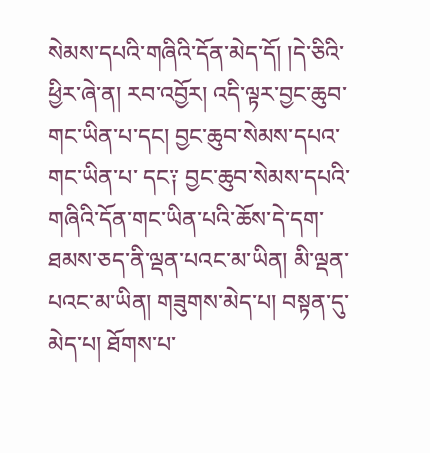སེམས་དཔའི་གཞིའི་དོན་མེད་དོ། །དེ་ཅིའི་ཕྱིར་ཞེ་ན། རབ་འབྱོར། འདི་ལྟར་བྱང་ཆུབ་གང་ཡིན་པ་དང། བྱང་ཆུབ་སེམས་དཔའ་གང་ཡིན་པ་ དང༑ བྱང་ཆུབ་སེམས་དཔའི་གཞིའི་དོན་གང་ཡིན་པའི་ཆོས་དེ་དག་ཐམས་ཅད་ནི་ལྡན་པའང་མ་ཡིན། མི་ལྡན་པའང་མ་ཡིན། གཟུགས་མེད་པ། བསྟན་དུ་མེད་པ། ཐོགས་པ་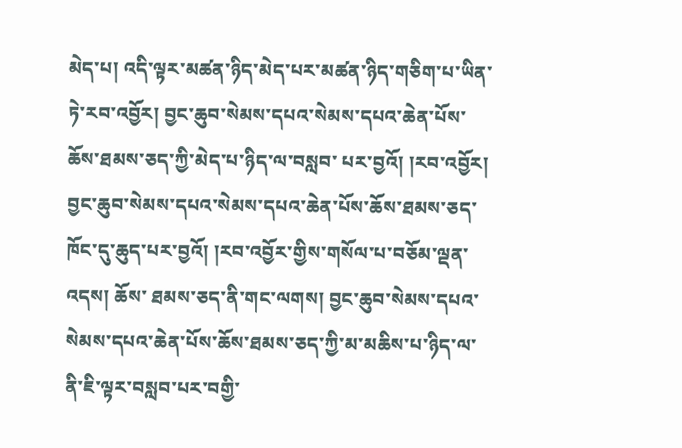མེད་པ། འདི་ལྟར་མཚན་ཉིད་མེད་པར་མཚན་ཉིད་གཅིག་པ་ཡིན་ཏེ་རབ་འབྱོར། བྱང་ཆུབ་སེམས་དཔའ་སེམས་དཔའ་ཆེན་པོས་ཆོས་ཐམས་ཅད་ཀྱི་མེད་པ་ཉིད་ལ་བསླབ་ པར་བྱའོ། །རབ་འབྱོར། བྱང་ཆུབ་སེམས་དཔའ་སེམས་དཔའ་ཆེན་པོས་ཆོས་ཐམས་ཅད་ཁོང་དུ་ཆུད་པར་བྱའོ། །རབ་འབྱོར་གྱིས་གསོལ་པ་བཅོམ་ལྡན་འདས། ཆོས་ ཐམས་ཅད་ནི་གང་ལགས། བྱང་ཆུབ་སེམས་དཔའ་སེམས་དཔའ་ཆེན་པོས་ཆོས་ཐམས་ཅད་ཀྱི་མ་མཆིས་པ་ཉིད་ལ་ནི་ཇི་ལྟར་བསླབ་པར་བགྱི་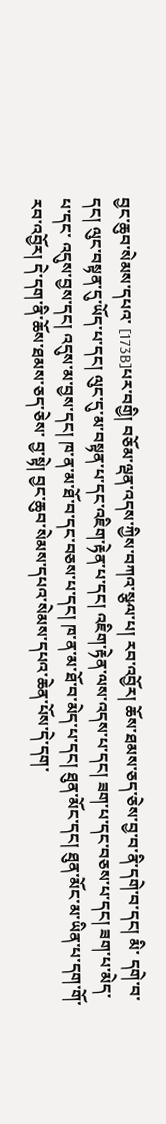བྱང་ཆུབ་སེམས་དཔའ་ [173B]པར་བགྱི། བཅོམ་ལྡན་འདས་ཀྱིས་བཀའ་སྩལ་པ། རབ་འབྱོར། ཆོས་ཐམས་ཅད་ཅེས་བྱ་བ་ནི་དགེ་བ་དང། མི་ དགེ་བ་དང། ལུང་བསྟན་དུ་ཡོད་པ་དང། ལུང་དུ་མ་བསྟན་པ་དང་འཇིག་རྟེན་པ་དང། འཇིག་རྟེན་ལས་འདས་པ་དང། ཟག་པ་དང་བཅས་པ་དང། ཟག་པ་མེད་པ་དང་ འདུས་བྱས་དང། འདུས་མ་བྱས་དང། ཁ་ན་མ་ཐོ་བ་དང་བཅས་པ་དང། ཁ་ན་མ་ཐོ་བ་མེད་པ་དང། ཐུན་མོང་དང། ཐུན་མོང་མ་ཡིན་པ་དག་གོ་རབ་འབྱོར། དེ་དག་ནི་ཆོས་ཐམས་ཅད་ཅེས་ བྱ་སྟེ། བྱང་ཆུབ་སེམས་དཔའ་སེམས་དཔའ་ཆེན་པོས་དེ་དག་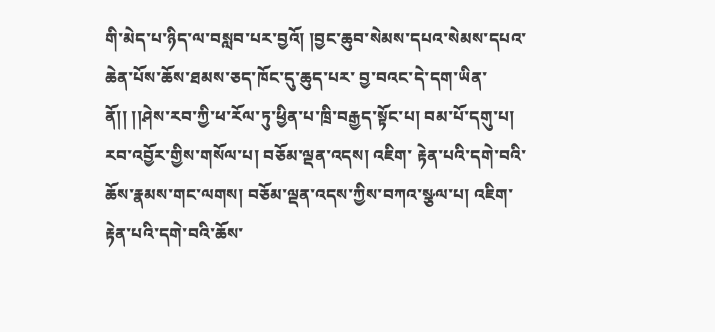གི་མེད་པ་ཉིད་ལ་བསླབ་པར་བྱའོ། །བྱང་ཆུབ་སེམས་དཔའ་སེམས་དཔའ་ཆེན་པོས་ཆོས་ཐམས་ཅད་ཁོང་དུ་ཆུད་པར་ བྱ་བའང་དེ་དག་ཡིན་ནོ།། །།ཤེས་རབ་ཀྱི་ཕ་རོལ་ཏུ་ཕྱིན་པ་ཁྲི་བརྒྱད་སྟོང་པ། བམ་པོ་དགུ་པ། རབ་འབྱོར་གྱིས་གསོལ་པ། བཅོམ་ལྡན་འདས། འཇིག་ རྟེན་པའི་དགེ་བའི་ཆོས་རྣམས་གང་ལགས། བཅོམ་ལྡན་འདས་ཀྱིས་བཀའ་སྩལ་པ། འཇིག་རྟེན་པའི་དགེ་བའི་ཆོས་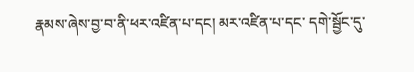རྣམས་ཞེས་བྱ་བ་ནི་ཕར་འཛིན་པ་དང། མར་འཛིན་པ་དང་ དགེ་སྦྱོང་དུ་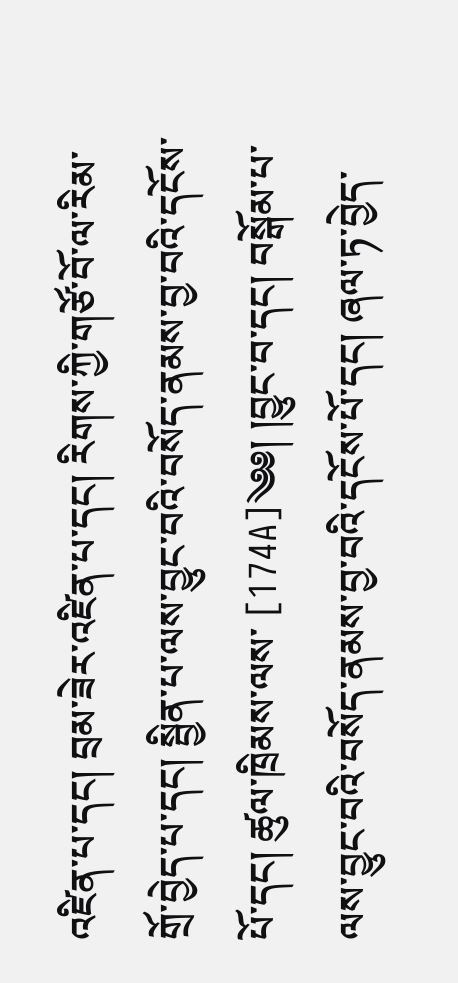འཛིན་པ་དང། བྲམ་ཟེར་འཛིན་པ་དང། རིགས་ཀྱི་གཙོ་བོ་ལ་རིམ་གྲོ་བྱེད་པ་དང། སྦྱིན་པ་ལས་བྱུང་བའི་བསོད་ནམས་བྱ་བའི་དངོས་པོ་དང། ཚུལ་ཁྲིམས་ལས་ [174A]༄༅། །བྱུང་བ་དང། བསྒོམ་པ་ལས་བྱུང་བའི་བསོད་ནམས་བྱ་བའི་དངོས་པོ་དང། ཞལ་ཏ་བྱེད་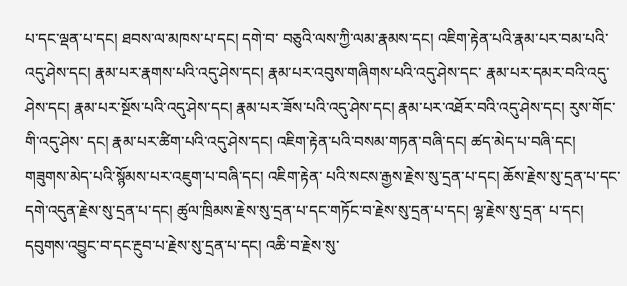པ་དང་ལྡན་པ་དང། ཐབས་ལ་མཁས་པ་དང། དགེ་བ་ བཅུའི་ལས་ཀྱི་ལམ་རྣམས་དང། འཇིག་རྟེན་པའི་རྣམ་པར་བམ་པའི་འདུ་ཤེས་དང། རྣམ་པར་རྣགས་པའི་འདུ་ཤེས་དང། རྣམ་པར་འབུས་གཞིགས་པའི་འདུ་ཤེས་དང་ རྣམ་པར་དམར་བའི་འདུ་ཤེས་དང། རྣམ་པར་སྔོས་པའི་འདུ་ཤེས་དང། རྣམ་པར་ཟོས་པའི་འདུ་ཤེས་དང། རྣམ་པར་འཐོར་བའི་འདུ་ཤེས་དང། རུས་གོང་གི་འདུ་ཤེས་ དང། རྣམ་པར་ཚིག་པའི་འདུ་ཤེས་དང། འཇིག་རྟེན་པའི་བསམ་གཏན་བཞི་དང། ཚད་མེད་པ་བཞི་དང། གཟུགས་མེད་པའི་སྙོམས་པར་འཇུག་པ་བཞི་དང། འཇིག་རྟེན་ པའི་སངས་རྒྱས་རྗེས་སུ་དྲན་པ་དང། ཆོས་རྗེས་སུ་དྲན་པ་དང་དགེ་འདུན་རྗེས་སུ་དྲན་པ་དང། ཚུལ་ཁྲིམས་རྗེས་སུ་དྲན་པ་དང་གཏོང་བ་རྗེས་སུ་དྲན་པ་དང། ལྷ་རྗེས་སུ་དྲན་ པ་དང། དབུགས་འབྱུང་བ་དང་རྔུབ་པ་རྗེས་སུ་དྲན་པ་དང། འཆི་བ་རྗེས་སུ་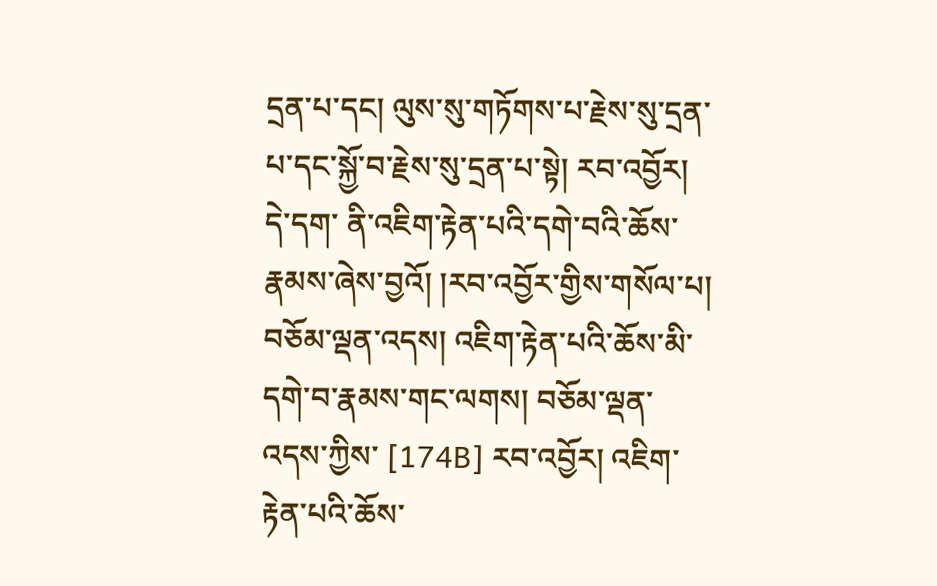དྲན་པ་དང། ལུས་སུ་གཏོགས་པ་རྗེས་སུ་དྲན་པ་དང་སྐྱོ་བ་རྗེས་སུ་དྲན་པ་སྟེ། རབ་འབྱོར། དེ་དག་ ནི་འཇིག་རྟེན་པའི་དགེ་བའི་ཆོས་རྣམས་ཞེས་བྱའོ། །རབ་འབྱོར་གྱིས་གསོལ་པ། བཅོམ་ལྡན་འདས། འཇིག་རྟེན་པའི་ཆོས་མི་དགེ་བ་རྣམས་གང་ལགས། བཅོམ་ལྡན་འདས་ཀྱིས་ [174B] རབ་འབྱོར། འཇིག་རྟེན་པའི་ཆོས་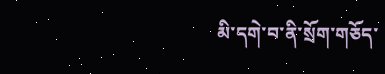མི་དགེ་བ་ནི་སྲོག་གཅོད་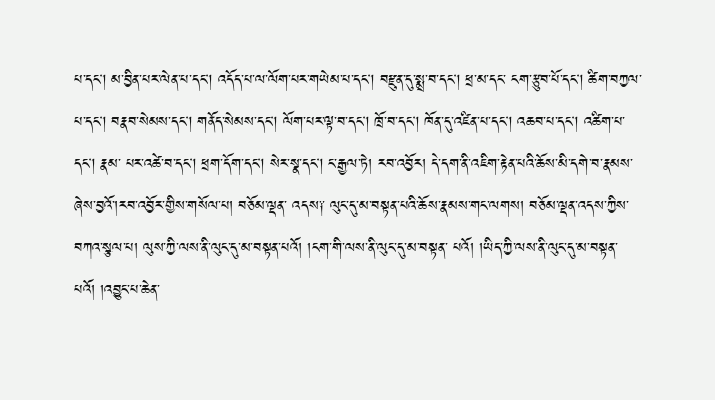པ་དང། མ་བྱིན་པར་ལེན་པ་དང། འདོད་པ་ལ་ལོག་པར་གཡེམ་པ་དང། བརྫུན་དུ་སྨྲ་བ་དང། ཕྲ་མ་དང་ ངག་རྩུབ་པོ་དང། ཚིག་བཀྱལ་པ་དང། བརྣབ་སེམས་དང། གནོད་སེམས་དང། ལོག་པར་ལྟ་བ་དང། ཁྲོ་བ་དང། ཁོན་དུ་འཛིན་པ་དང། འཆབ་པ་དང། འཚིག་པ་དང། རྣམ་ པར་འཚེ་བ་དང། ཕྲག་དོག་དང། སེར་སྣ་དང། ང་རྒྱལ་ཏེ། རབ་འབྱོར། དེ་དག་ནི་འཇིག་རྟེན་པའི་ཆོས་མི་དགེ་བ་རྣམས་ཞེས་བྱའོ་།རབ་འབྱོར་གྱིས་གསོལ་པ། བཅོམ་ལྡན་ འདས༑ ལུང་དུ་མ་བསྟན་པའི་ཆོས་རྣམས་གང་ལགས། བཅོམ་ལྡན་འདས་ཀྱིས་བཀའ་སྩལ་པ། ལུས་ཀྱི་ལས་ནི་ལུང་དུ་མ་བསྟན་པའོ། །ངག་གི་ལས་ནི་ལུང་དུ་མ་བསྟན་ པའོ། །ཡིད་ཀྱི་ལས་ནི་ལུང་དུ་མ་བསྟན་པའོ། །འབྱུང་པ་ཆེན་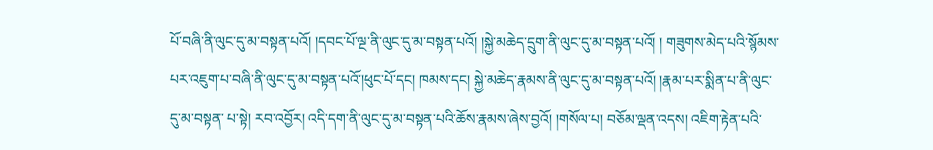པོ་བཞི་ནི་ལུང་དུ་མ་བསྟན་པའོ། །དབང་པོ་ལྔ་ནི་ལུང་དུ་མ་བསྟན་པའོ། །སྐྱེ་མཆེད་དྲུག་ནི་ལུང་དུ་མ་བསྟན་པའོ། ། གཟུགས་མེད་པའི་སྙོམས་པར་འཇུག་པ་བཞི་ནི་ལུང་དུ་མ་བསྟན་པའོ་།ཕུང་པོ་དང། ཁམས་དང། སྐྱེ་མཆེད་རྣམས་ནི་ལུང་དུ་མ་བསྟན་པའོ། །རྣམ་པར་སྨིན་པ་ནི་ལུང་དུ་མ་བསྟན་ པ་སྟེ། རབ་འབྱོར། འདི་དག་ནི་ལུང་དུ་མ་བསྟན་པའི་ཆོས་རྣམས་ཞེས་བྱའོ། །གསོལ་པ། བཅོམ་ལྡན་འདས། འཇིག་རྟེན་པའི་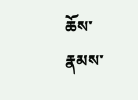ཆོས་རྣམས་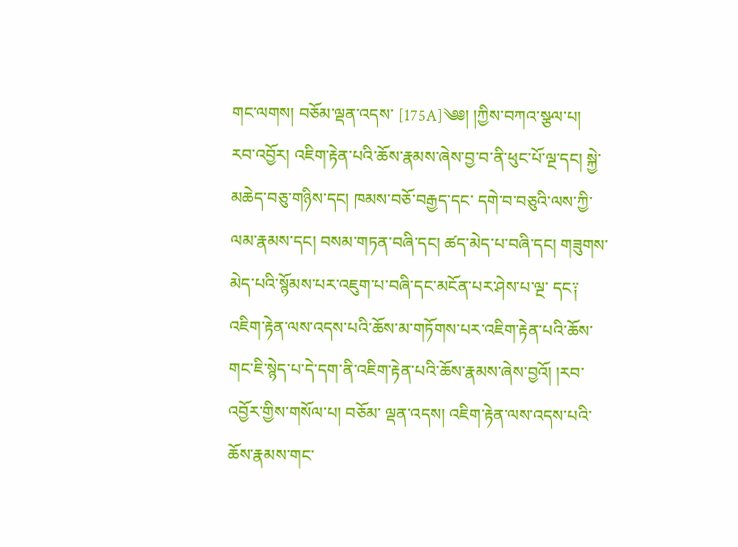གང་ལགས། བཅོམ་ལྡན་འདས་ [175A]༄༅། །ཀྱིས་བཀའ་སྩལ་པ། རབ་འབྱོར། འཇིག་རྟེན་པའི་ཆོས་རྣམས་ཞེས་བྱ་བ་ནི་ཕུང་པོ་ལྔ་དང། སྐྱེ་མཆེད་བཅུ་གཉིས་དང། ཁམས་བཅོ་བརྒྱད་དང་ དགེ་བ་བཅུའི་ལས་ཀྱི་ལམ་རྣམས་དང། བསམ་གཏན་བཞི་དང། ཚད་མེད་པ་བཞི་དང། གཟུགས་མེད་པའི་སྙོམས་པར་འཇུག་པ་བཞི་དང་མངོན་པར་ཤེས་པ་ལྔ་ དང༑ འཇིག་རྟེན་ལས་འདས་པའི་ཆོས་མ་གཏོགས་པར་འཇིག་རྟེན་པའི་ཆོས་གང་ཇི་སྙེད་པ་དེ་དག་ནི་འཇིག་རྟེན་པའི་ཆོས་རྣམས་ཞེས་བྱའོ། །རབ་འབྱོར་གྱིས་གསོལ་པ། བཅོམ་ ལྡན་འདས། འཇིག་རྟེན་ལས་འདས་པའི་ཆོས་རྣམས་གང་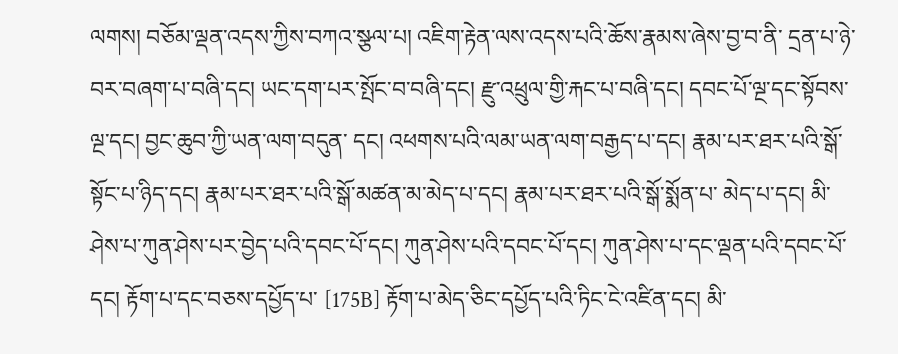ལགས། བཅོམ་ལྡན་འདས་ཀྱིས་བཀའ་སྩལ་པ། འཇིག་རྟེན་ལས་འདས་པའི་ཆོས་རྣམས་ཞེས་བྱ་བ་ནི་ དྲན་པ་ཉེ་བར་བཞག་པ་བཞི་དང། ཡང་དག་པར་སྤོང་བ་བཞི་དང། རྫུ་འཕྲུལ་གྱི་རྐང་པ་བཞི་དང། དབང་པོ་ལྔ་དང་སྟོབས་ལྔ་དང། བྱང་ཆུབ་ཀྱི་ཡན་ལག་བདུན་ དང། འཕགས་པའི་ལམ་ཡན་ལག་བརྒྱད་པ་དང། རྣམ་པར་ཐར་པའི་སྒོ་སྟོང་པ་ཉིད་དང། རྣམ་པར་ཐར་པའི་སྒོ་མཚན་མ་མེད་པ་དང། རྣམ་པར་ཐར་པའི་སྒོ་སྨོན་པ་ མེད་པ་དང། མི་ཤེས་པ་ཀུན་ཤེས་པར་བྱེད་པའི་དབང་པོ་དང། ཀུན་ཤེས་པའི་དབང་པོ་དང། ཀུན་ཤེས་པ་དང་ལྡན་པའི་དབང་པོ་དང། རྟོག་པ་དང་བཅས་དཔྱོད་པ་ [175B] རྟོག་པ་མེད་ཅིང་དཔྱོད་པའི་ཏིང་ངེ་འཛིན་དང། མི་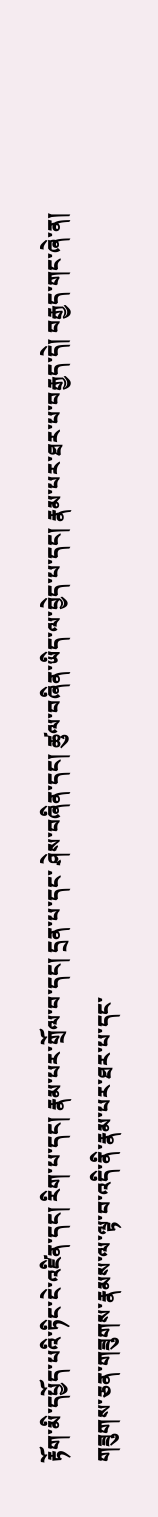རྟོག་མི་དཔྱོད་པའི་ཏིང་ངེ་འཛིན་དང། རིག་པ་དང། རྣམ་པར་གྲོལ་བ་དང། དྲན་པ་དང་ ཤེས་བཞིན་དང། ཚུལ་བཞིན་ཡིད་ལ་བྱེད་པ་དང། རྣམ་པར་ཐར་པ་བརྒྱད་དེ། བརྒྱད་གང་ཞེ་ན། གཟུགས་ཅན་གཟུགས་རྣམས་ལ་ལྟ་བ་འདི་ནི་རྣམ་པར་ཐར་པ་དང་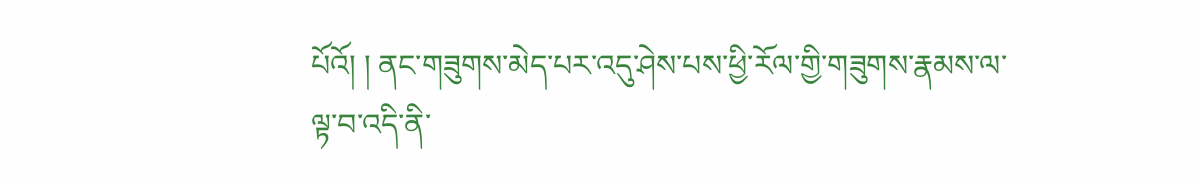པོའོ། ། ནང་གཟུགས་མེད་པར་འདུ་ཤེས་པས་ཕྱི་རོལ་གྱི་གཟུགས་རྣམས་ལ་ལྟ་བ་འདི་ནི་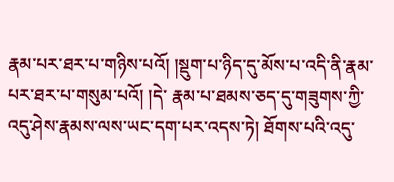རྣམ་པར་ཐར་པ་གཉིས་པའོ། །སྡུག་པ་ཉིད་དུ་མོས་པ་འདི་ནི་རྣམ་པར་ཐར་པ་གསུམ་པའོ། །དེ་ རྣམ་པ་ཐམས་ཅད་དུ་གཟུགས་ཀྱི་འདུ་ཤེས་རྣམས་ལས་ཡང་དག་པར་འདས་ཏེ། ཐོགས་པའི་འདུ་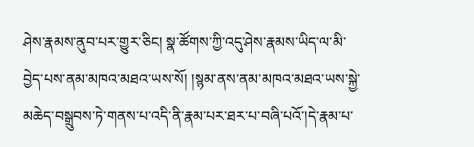ཤེས་རྣམས་ནུབ་པར་གྱུར་ཅིང། སྣ་ཚོགས་ཀྱི་འདུ་ཤེས་རྣམས་ཡིད་ལ་མི་ བྱེད་པས་ནམ་མཁའ་མཐའ་ཡས་སོ། །སྙམ་ནས་ནམ་མཁའ་མཐའ་ཡས་སྐྱེ་མཆེད་བསྒྲུབས་ཏེ་གནས་པ་འདི་ནི་རྣམ་པར་ཐར་པ་བཞི་པའོ་།དེ་རྣམ་པ་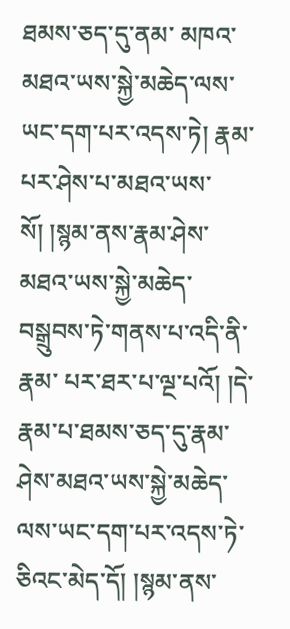ཐམས་ཅད་དུ་ནམ་ མཁའ་མཐའ་ཡས་སྐྱེ་མཆེད་ལས་ཡང་དག་པར་འདས་ཏེ། རྣམ་པར་ཤེས་པ་མཐའ་ཡས་སོ། །སྙམ་ནས་རྣམ་ཤེས་མཐའ་ཡས་སྐྱེ་མཆེད་བསྒྲུབས་ཏེ་གནས་པ་འདི་ནི་རྣམ་ པར་ཐར་པ་ལྔ་པའོ། །དེ་རྣམ་པ་ཐམས་ཅད་དུ་རྣམ་ཤེས་མཐའ་ཡས་སྐྱེ་མཆེད་ལས་ཡང་དག་པར་འདས་ཏེ་ཅིའང་མེད་དོ། །སྙམ་ནས་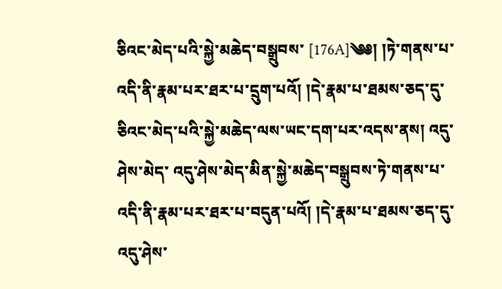ཅིའང་མེད་པའི་སྐྱེ་མཆེད་བསྒྲུབས་ [176A]༄༅། །ཏེ་གནས་པ་འདི་ནི་རྣམ་པར་ཐར་པ་དྲུག་པའོ། །དེ་རྣམ་པ་ཐམས་ཅད་དུ་ཅིའང་མེད་པའི་སྐྱེ་མཆེད་ལས་ཡང་དག་པར་འདས་ནས། འདུ་ཤེས་མེད་ འདུ་ཤེས་མེད་མིན་སྐྱེ་མཆེད་བསྒྲུབས་ཏེ་གནས་པ་འདི་ནི་རྣམ་པར་ཐར་པ་བདུན་པའོ། །དེ་རྣམ་པ་ཐམས་ཅད་དུ་འདུ་ཤེས་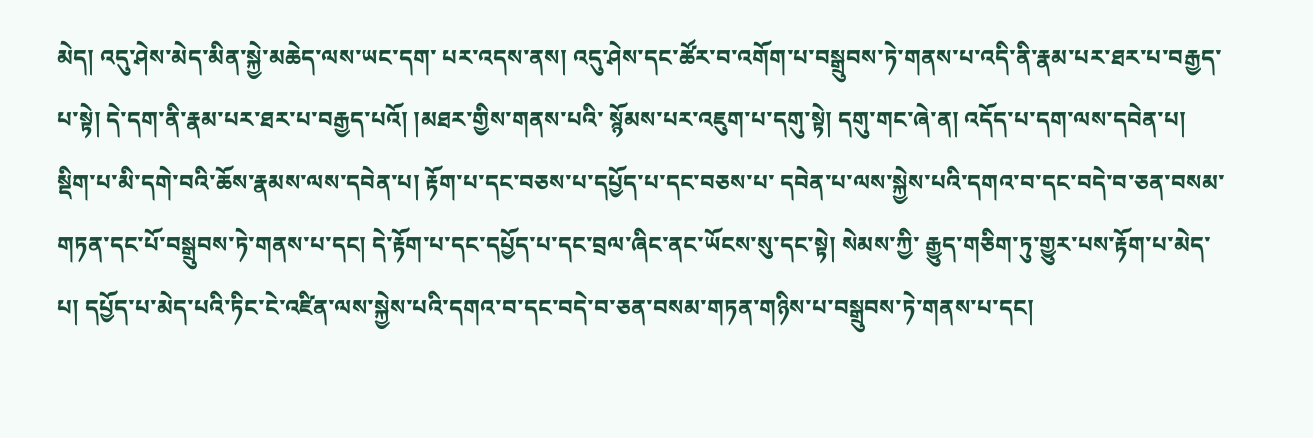མེད། འདུ་ཤེས་མེད་མིན་སྐྱེ་མཆེད་ལས་ཡང་དག་ པར་འདས་ནས། འདུ་ཤེས་དང་ཚོར་བ་འགོག་པ་བསྒྲུབས་ཏེ་གནས་པ་འདི་ནི་རྣམ་པར་ཐར་པ་བརྒྱད་པ་སྟེ། དེ་དག་ནི་རྣམ་པར་ཐར་པ་བརྒྱད་པའོ། །མཐར་གྱིས་གནས་པའི་ སྙོམས་པར་འཇུག་པ་དགུ་སྟེ། དགུ་གང་ཞེ་ན། འདོད་པ་དག་ལས་དབེན་པ། སྡིག་པ་མི་དགེ་བའི་ཆོས་རྣམས་ལས་དབེན་པ། རྟོག་པ་དང་བཅས་པ་དཔྱོད་པ་དང་བཅས་པ་ དབེན་པ་ལས་སྐྱེས་པའི་དགའ་བ་དང་བདེ་བ་ཅན་བསམ་གཏན་དང་པོ་བསྒྲུབས་ཏེ་གནས་པ་དང། དེ་རྟོག་པ་དང་དཔྱོད་པ་དང་བྲལ་ཞིང་ནང་ཡོངས་སུ་དང་སྟེ། སེམས་ཀྱི་ རྒྱུད་གཅིག་ཏུ་གྱུར་པས་རྟོག་པ་མེད་པ། དཔྱོད་པ་མེད་པའི་ཏིང་ངེ་འཛིན་ལས་སྐྱེས་པའི་དགའ་བ་དང་བདེ་བ་ཅན་བསམ་གཏན་གཉིས་པ་བསྒྲུབས་ཏེ་གནས་པ་དང།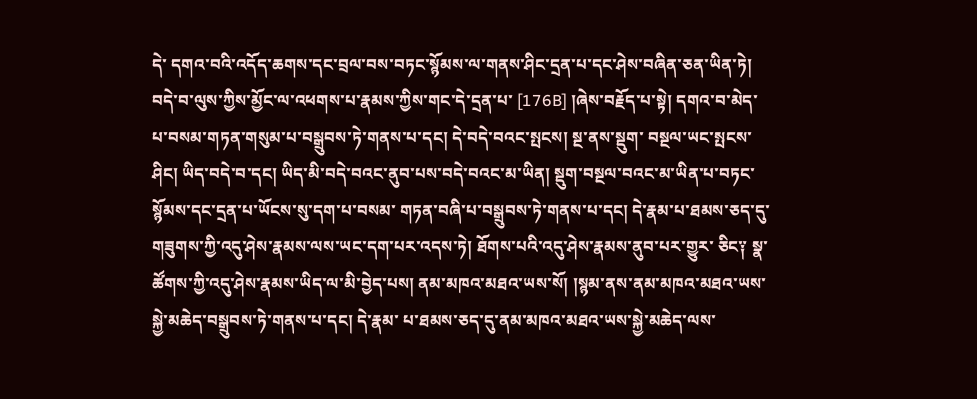དེ་ དགའ་བའི་འདོད་ཆགས་དང་བྲལ་བས་བཏང་སྙོམས་ལ་གནས་ཤིང་དྲན་པ་དང་ཤེས་བཞིན་ཅན་ཡིན་ཏེ། བདེ་བ་ལུས་ཀྱིས་མྱོང་ལ་འཕགས་པ་རྣམས་ཀྱིས་གང་དེ་དྲན་པ་ [176B] །ཞེས་བརྗོད་པ་སྟེ། དགའ་བ་མེད་པ་བསམ་གཏན་གསུམ་པ་བསྒྲུབས་ཏེ་གནས་པ་དང། དེ་བདེ་བའང་སྤངས། སྔ་ནས་སྡུག་ བསྔལ་ཡང་སྤངས་ཤིང། ཡིད་བདེ་བ་དང། ཡིད་མི་བདེ་བའང་ནུབ་པས་བདེ་བའང་མ་ཡིན། སྡུག་བསྔལ་བའང་མ་ཡིན་པ་བཏང་སྙོམས་དང་དྲན་པ་ཡོངས་སུ་དག་པ་བསམ་ གཏན་བཞི་པ་བསྒྲུབས་ཏེ་གནས་པ་དང། དེ་རྣམ་པ་ཐམས་ཅད་དུ་གཟུགས་ཀྱི་འདུ་ཤེས་རྣམས་ལས་ཡང་དག་པར་འདས་ཏེ། ཐོགས་པའི་འདུ་ཤེས་རྣམས་ནུབ་པར་གྱུར་ ཅིང༑ སྣ་ཚོགས་ཀྱི་འདུ་ཤེས་རྣམས་ཡིད་ལ་མི་བྱེད་པས། ནམ་མཁའ་མཐའ་ཡས་སོ། །སྙམ་ནས་ནམ་མཁའ་མཐའ་ཡས་སྐྱེ་མཆེད་བསྒྲུབས་ཏེ་གནས་པ་དང། དེ་རྣམ་ པ་ཐམས་ཅད་དུ་ནམ་མཁའ་མཐའ་ཡས་སྐྱེ་མཆེད་ལས་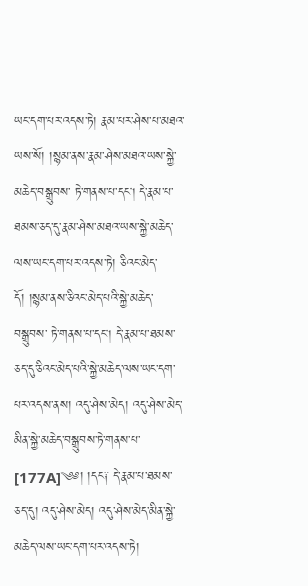ཡང་དག་པར་འདས་ཏེ། རྣམ་པར་ཤེས་པ་མཐའ་ཡས་སོ། །སྙམ་ནས་རྣམ་ཤེས་མཐའ་ཡས་སྐྱེ་མཆེད་བསྒྲུབས་ ཏེ་གནས་པ་དང། དེ་རྣམ་པ་ཐམས་ཅད་དུ་རྣམ་ཤེས་མཐའ་ཡས་སྐྱེ་མཆེད་ལས་ཡང་དག་པར་འདས་ཏེ། ཅིའང་མེད་དོ། །སྙམ་ནས་ཅིའང་མེད་པའི་སྐྱེ་མཆེད་བསྒྲུབས་ ཏེ་གནས་པ་དང། དེ་རྣམ་པ་ཐམས་ཅད་དུ་ཅིའང་མེད་པའི་སྐྱེ་མཆེད་ལས་ཡང་དག་པར་འདས་ནས། འདུ་ཤེས་མེད། འདུ་ཤེས་མེད་མིན་སྐྱེ་མཆེད་བསྒྲུབས་ཏེ་གནས་པ་ [177A]༄༅། །དང༑ དེ་རྣམ་པ་ཐམས་ཅད་དུ། འདུ་ཤེས་མེད། འདུ་ཤེས་མེད་མིན་སྐྱེ་མཆེད་ལས་ཡང་དག་པར་འདས་ཏེ།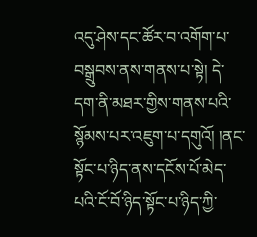འདུ་ཤེས་དང་ཚོར་བ་འགོག་པ་ བསྒྲུབས་ནས་གནས་པ་སྟེ། དེ་དག་ནི་མཐར་གྱིས་གནས་པའི་སྙོམས་པར་འཇུག་པ་དགུའོ། །ནང་སྟོང་པ་ཉིད་ནས་དངོས་པོ་མེད་པའི་ངོ་བོ་ཉིད་སྟོང་པ་ཉིད་ཀྱི་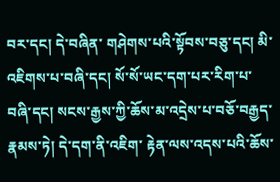བར་དང། དེ་བཞིན་ གཤེགས་པའི་སྟོབས་བཅུ་དང། མི་འཇིགས་པ་བཞི་དང། སོ་སོ་ཡང་དག་པར་རིག་པ་བཞི་དང། སངས་རྒྱས་ཀྱི་ཆོས་མ་འདྲེས་པ་བཅོ་བརྒྱད་རྣམས་ཏེ། དེ་དག་ནི་འཇིག་ རྟེན་ལས་འདས་པའི་ཆོས་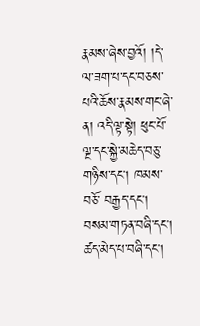རྣམས་ཞེས་བྱའོ། །དེ་ལ་ཟག་པ་དང་བཅས་པའི་ཆོས་རྣམས་གང་ཞེ་ན། འདི་ལྟ་སྟེ། ཕུང་པོ་ལྔ་དང་སྐྱེ་མཆེད་བཅུ་གཉིས་དང། ཁམས་བཅོ་ བརྒྱད་དང། བསམ་གཏན་བཞི་དང། ཚད་མེད་པ་བཞི་དང།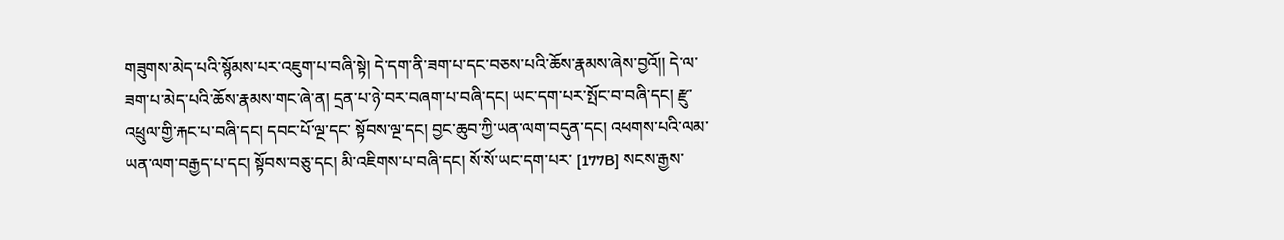གཟུགས་མེད་པའི་སྙོམས་པར་འཇུག་པ་བཞི་སྟེ། དེ་དག་ནི་ཟག་པ་དང་བཅས་པའི་ཆོས་རྣམས་ཞེས་བྱའོ།། དེ་ལ་ཟག་པ་མེད་པའི་ཆོས་རྣམས་གང་ཞེ་ན། དྲན་པ་ཉེ་བར་བཞག་པ་བཞི་དང། ཡང་དག་པར་སྤོང་བ་བཞི་དང། རྫུ་འཕྲུལ་གྱི་རྐང་པ་བཞི་དང། དབང་པོ་ལྔ་དང་ སྟོབས་ལྔ་དང། བྱང་ཆུབ་ཀྱི་ཡན་ལག་བདུན་དང། འཕགས་པའི་ལམ་ཡན་ལག་བརྒྱད་པ་དང། སྟོབས་བཅུ་དང། མི་འཇིགས་པ་བཞི་དང། སོ་སོ་ཡང་དག་པར་ [177B] སངས་རྒྱས་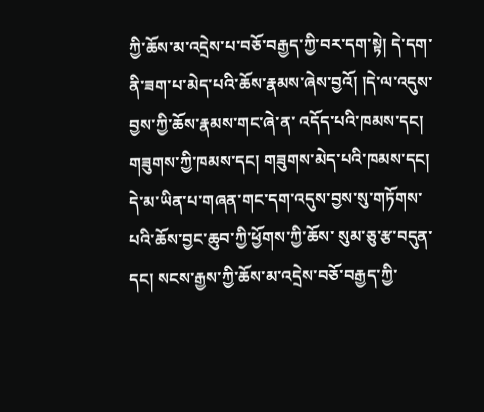ཀྱི་ཆོས་མ་འདྲེས་པ་བཅོ་བརྒྱད་ཀྱི་བར་དག་སྟེ། དེ་དག་ནི་ཟག་པ་མེད་པའི་ཆོས་རྣམས་ཞེས་བྱའོ། །དེ་ལ་འདུས་བྱས་ཀྱི་ཆོས་རྣམས་གང་ཞེ་ན་ འདོད་པའི་ཁམས་དང། གཟུགས་ཀྱི་ཁམས་དང། གཟུགས་མེད་པའི་ཁམས་དང། དེ་མ་ཡིན་པ་གཞན་གང་དག་འདུས་བྱས་སུ་གཏོགས་པའི་ཆོས་བྱང་ཆུབ་ཀྱི་ཕྱོགས་ཀྱི་ཆོས་ སུམ་ཅུ་རྩ་བདུན་དང། སངས་རྒྱས་ཀྱི་ཆོས་མ་འདྲེས་བཅོ་བརྒྱད་ཀྱི་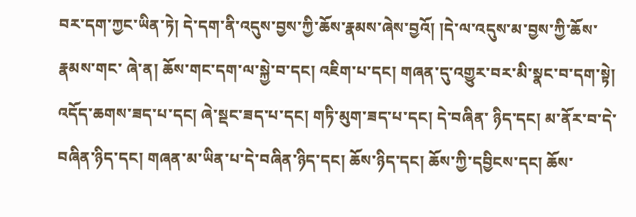བར་དག་ཀྱང་ཡིན་ཏེ། དེ་དག་ནི་འདུས་བྱས་ཀྱི་ཆོས་རྣམས་ཞེས་བྱའོ། །དེ་ལ་འདུས་མ་བྱས་ཀྱི་ཆོས་རྣམས་གང་ ཞེ་ན། ཆོས་གང་དག་ལ་སྐྱེ་བ་དང། འཇིག་པ་དང། གཞན་དུ་འགྱུར་བར་མི་སྣང་བ་དག་སྟེ། འདོད་ཆགས་ཟད་པ་དང། ཞེ་སྡང་ཟད་པ་དང། གཏི་མུག་ཟད་པ་དང། དེ་བཞིན་ ཉིད་དང། མ་ནོར་བ་དེ་བཞིན་ཉིད་དང། གཞན་མ་ཡིན་པ་དེ་བཞིན་ཉིད་དང། ཆོས་ཉིད་དང། ཆོས་ཀྱི་དབྱིངས་དང། ཆོས་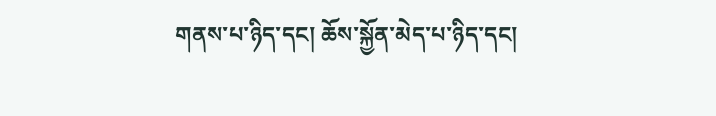གནས་པ་ཉིད་དང། ཆོས་སྐྱོན་མེད་པ་ཉིད་དང།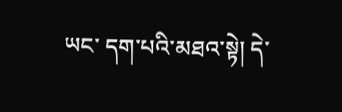ཡང་ དག་པའི་མཐའ་སྟེ། དེ་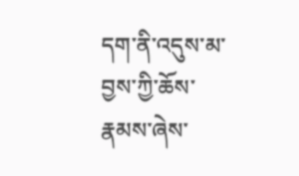དག་ནི་འདུས་མ་བྱས་ཀྱི་ཆོས་རྣམས་ཞེས་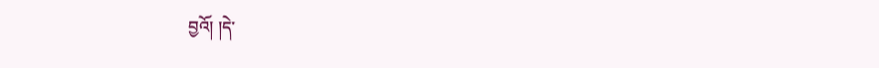བྱའོ། །དེ་